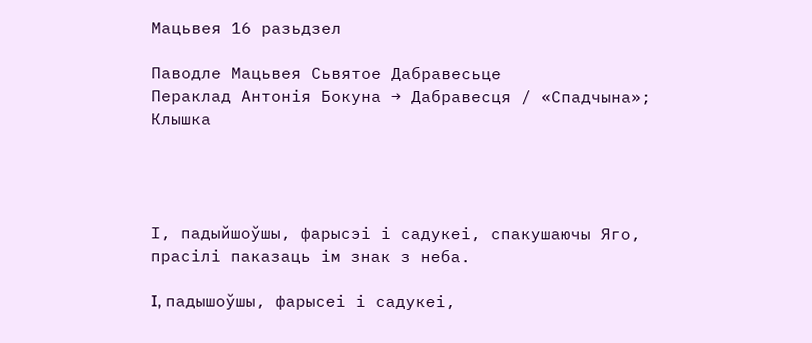Мацьвея 16 разьдзел

Паводле Мацьвея Сьвятое Дабравесьце
Пераклад Антонія Бокуна → Дабравесця / «Спадчына»; Клышка




І, падыйшоўшы, фарысэі і садукеі, спакушаючы Яго, прасілі паказаць ім знак з неба.

I, падышоўшы, фарысеі і садукеі,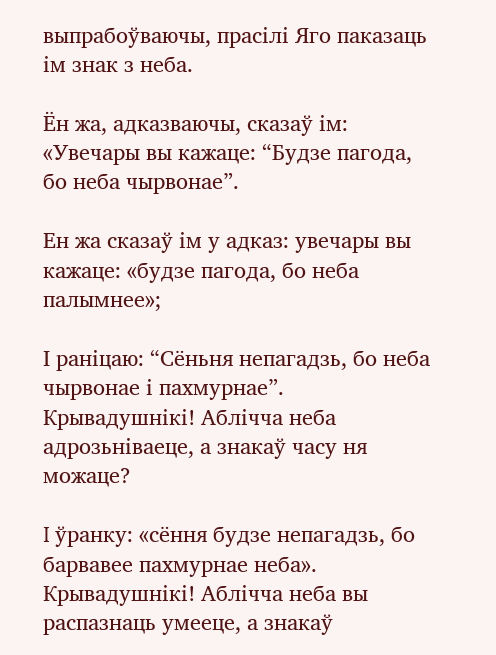выпрабоўваючы, прасілі Яго паказаць ім знак з неба.

Ён жа, адказваючы, сказаў ім: «Увечары вы кажаце: “Будзе пагода, бо неба чырвонае”.

Ен жа сказаў ім у адказ: увечары вы кажаце: «будзе пагода, бо неба палымнее»;

І раніцаю: “Сёньня непагадзь, бо неба чырвонае і пахмурнае”. Крывадушнікі! Аблічча неба адрозьніваеце, а знакаў часу ня можаце?

I ўранку: «сёння будзе непагадзь, бо барвавее пахмурнае неба». Крывадушнікі! Аблічча неба вы распазнаць умееце, а знакаў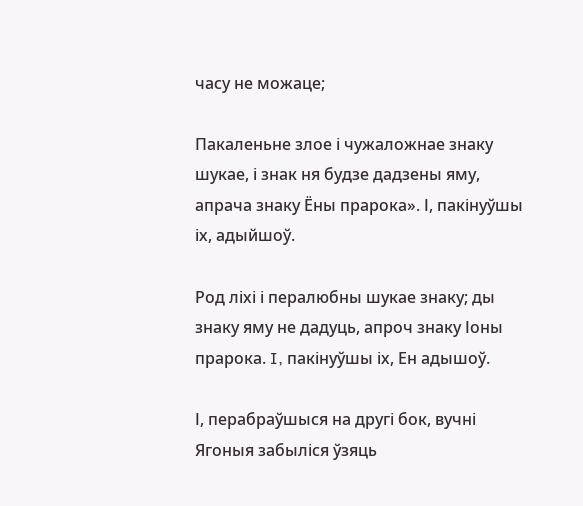часу не можаце;

Пакаленьне злое і чужаложнае знаку шукае, і знак ня будзе дадзены яму, апрача знаку Ёны прарока». І, пакінуўшы іх, адыйшоў.

Род ліхі і пералюбны шукае знаку; ды знаку яму не дадуць, апроч знаку Іоны прарока. I, пакінуўшы іх, Ен адышоў.

І, перабраўшыся на другі бок, вучні Ягоныя забыліся ўзяць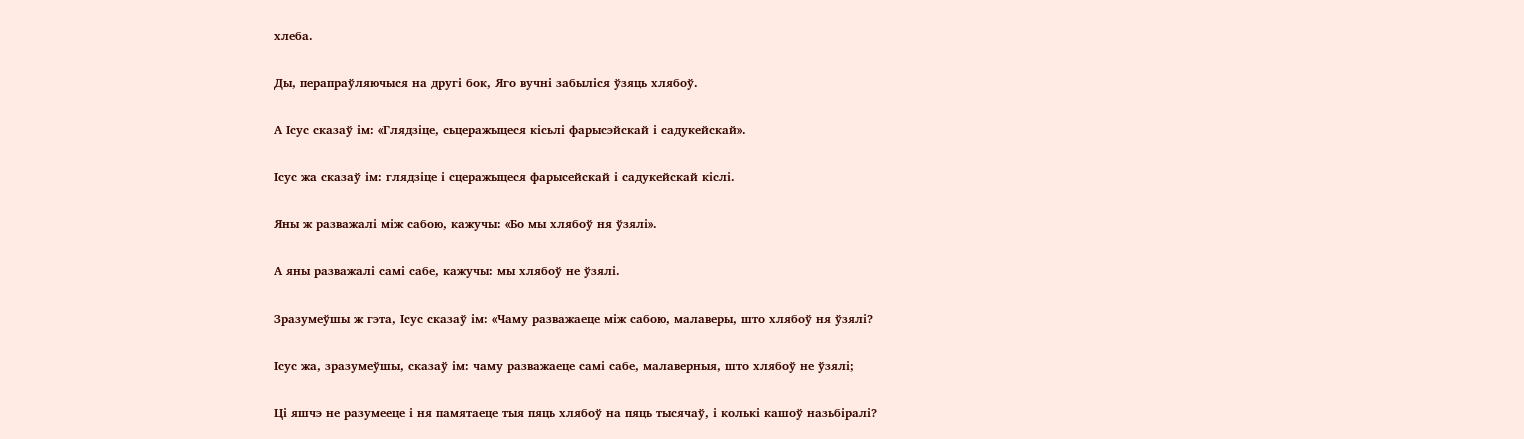хлеба.

Ды, перапраўляючыся на другі бок, Яго вучні забыліся ўзяць хлябоў.

А Ісус сказаў ім: «Глядзіце, сьцеражыцеся кісьлі фарысэйскай і садукейскай».

Ісус жа сказаў ім: глядзіце і сцеражыцеся фарысейскай і садукейскай кіслі.

Яны ж разважалі між сабою, кажучы: «Бо мы хлябоў ня ўзялі».

А яны разважалі самі сабе, кажучы: мы хлябоў не ўзялі.

Зразумеўшы ж гэта, Ісус сказаў ім: «Чаму разважаеце між сабою, малаверы, што хлябоў ня ўзялі?

Ісус жа, зразумеўшы, сказаў ім: чаму разважаеце самі сабе, малаверныя, што хлябоў не ўзялі;

Ці яшчэ не разумееце і ня памятаеце тыя пяць хлябоў на пяць тысячаў, і колькі кашоў назьбіралі?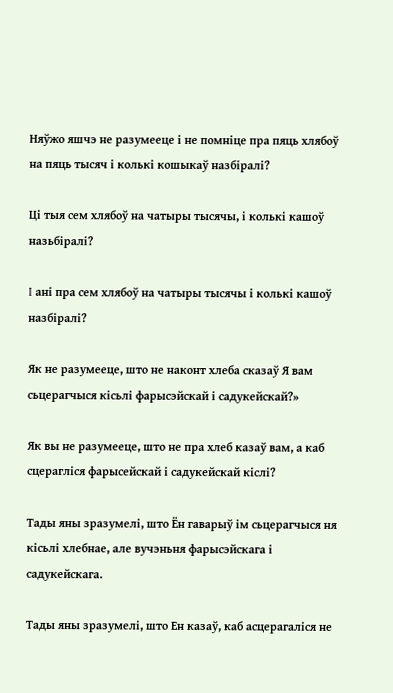Няўжо яшчэ не разумееце і не помніце пра пяць хлябоў на пяць тысяч і колькі кошыкаў назбіралі?

Ці тыя сем хлябоў на чатыры тысячы, і колькі кашоў назьбіралі?

I ані пра сем хлябоў на чатыры тысячы і колькі кашоў назбіралі?

Як не разумееце, што не наконт хлеба сказаў Я вам сьцерагчыся кісьлі фарысэйскай і садукейскай?»

Як вы не разумееце, што не пра хлеб казаў вам, а каб сцерагліся фарысейскай і садукейскай кіслі?

Тады яны зразумелі, што Ён гаварыў ім сьцерагчыся ня кісьлі хлебнае, але вучэньня фарысэйскага і садукейскага.

Тады яны зразумелі, што Ен казаў, каб асцерагаліся не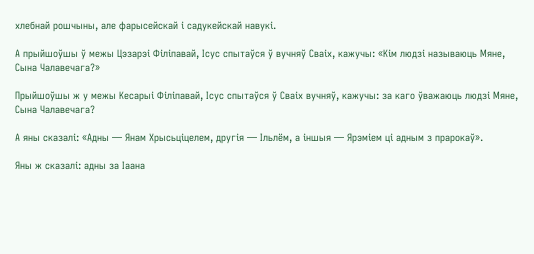хлебнай рошчыны, але фарысейскай і садукейскай навукі.

А прыйшоўшы ў межы Цэзарэі Філіпавай, Ісус спытаўся ў вучняў Сваіх, кажучы: «Кім людзі называюць Мяне, Сына Чалавечага?»

Прыйшоўшы ж у межы Кесарыі Філіпавай, Ісус спытаўся ў Сваіх вучняў, кажучы: за каго ўважаюць людзі Мяне, Сына Чалавечага?

А яны сказалі: «Адны — Янам Хрысьціцелем, другія — Ільлём, а іншыя — Ярэміем ці адным з прарокаў».

Яны ж сказалі: адны за Іаана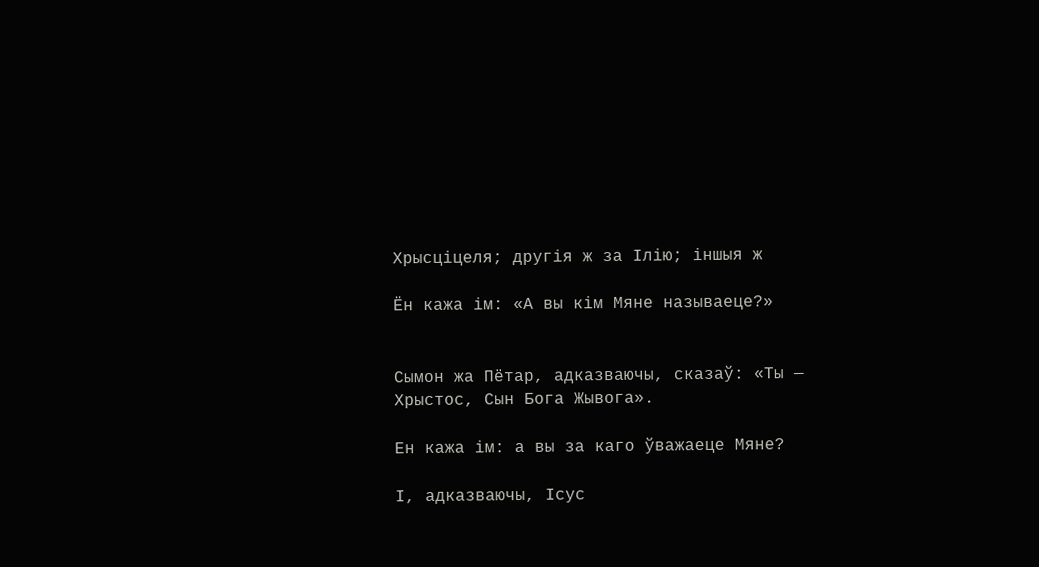Хрысціцеля; другія ж за Ілію; іншыя ж

Ён кажа ім: «А вы кім Мяне называеце?»


Сымон жа Пётар, адказваючы, сказаў: «Ты — Хрыстос, Сын Бога Жывога».

Ен кажа ім: а вы за каго ўважаеце Мяне?

І, адказваючы, Ісус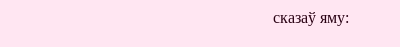сказаў яму: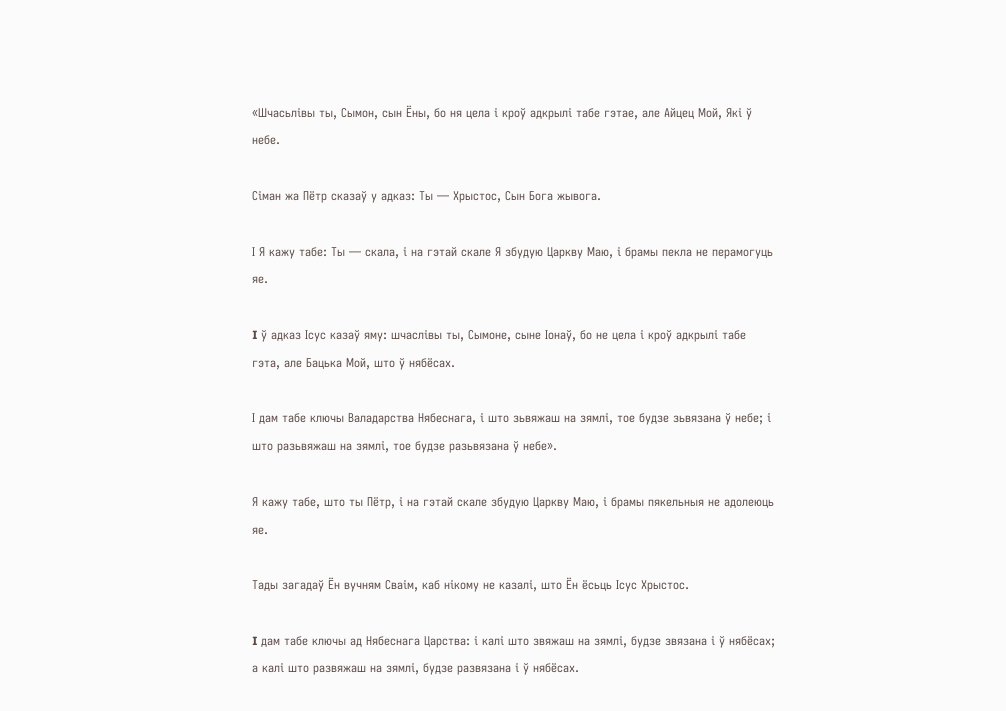«Шчасьлівы ты, Сымон, сын Ёны, бо ня цела і кроў адкрылі табе гэтае, але Айцец Мой, Які ў небе.

Сіман жа Пётр сказаў у адказ: Ты — Хрыстос, Сын Бога жывога.

І Я кажу табе: Ты — скала, і на гэтай скале Я збудую Царкву Маю, і брамы пекла не перамогуць яе.

I ў адказ Ісус казаў яму: шчаслівы ты, Сымоне, сыне Іонаў, бо не цела і кроў адкрылі табе гэта, але Бацька Мой, што ў нябёсах.

І дам табе ключы Валадарства Нябеснага, і што зьвяжаш на зямлі, тое будзе зьвязана ў небе; і што разьвяжаш на зямлі, тое будзе разьвязана ў небе».

Я кажу табе, што ты Пётр, і на гэтай скале збудую Царкву Маю, і брамы пякельныя не адолеюць яе.

Тады загадаў Ён вучням Сваім, каб нікому не казалі, што Ён ёсьць Ісус Хрыстос.

I дам табе ключы ад Нябеснага Царства: і калі што звяжаш на зямлі, будзе звязана і ў нябёсах; а калі што развяжаш на зямлі, будзе развязана і ў нябёсах.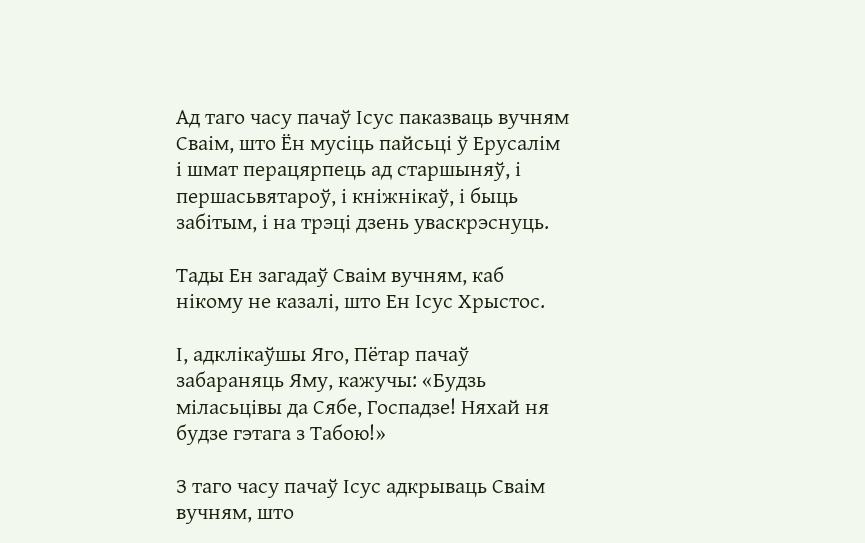Ад таго часу пачаў Ісус паказваць вучням Сваім, што Ён мусіць пайсьці ў Ерусалім і шмат перацярпець ад старшыняў, і першасьвятароў, і кніжнікаў, і быць забітым, і на трэці дзень уваскрэснуць.

Тады Ен загадаў Сваім вучням, каб нікому не казалі, што Ен Ісус Хрыстос.

І, адклікаўшы Яго, Пётар пачаў забараняць Яму, кажучы: «Будзь міласьцівы да Сябе, Госпадзе! Няхай ня будзе гэтага з Табою!»

З таго часу пачаў Ісус адкрываць Сваім вучням, што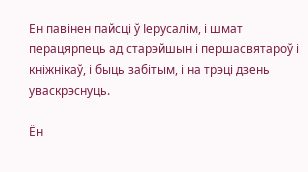Ен павінен пайсці ў Іерусалім, і шмат перацярпець ад старэйшын і першасвятароў і кніжнікаў, і быць забітым, і на трэці дзень уваскрэснуць.

Ён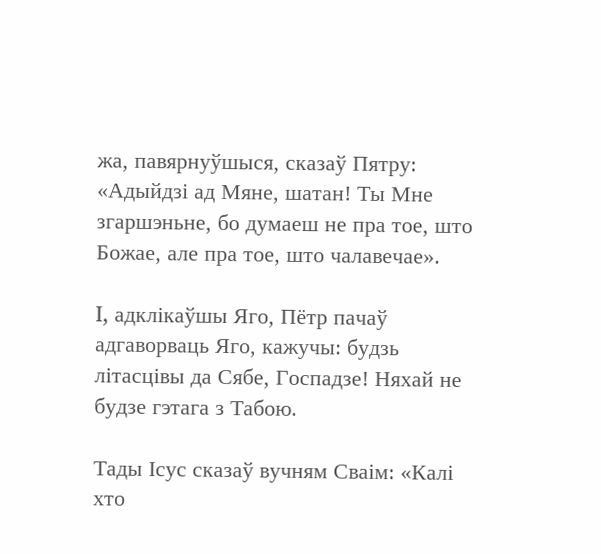жа, павярнуўшыся, сказаў Пятру: «Адыйдзі ад Мяне, шатан! Ты Мне згаршэньне, бо думаеш не пра тое, што Божае, але пра тое, што чалавечае».

I, адклікаўшы Яго, Пётр пачаў адгаворваць Яго, кажучы: будзь літасцівы да Сябе, Госпадзе! Няхай не будзе гэтага з Табою.

Тады Ісус сказаў вучням Сваім: «Калі хто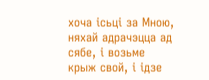хоча ісьці за Мною, няхай адрачэцца ад сябе, і возьме крыж свой, і ідзе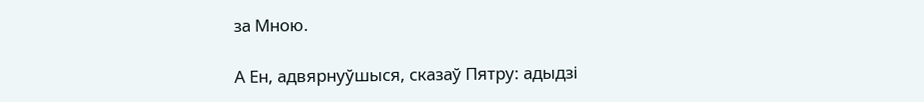за Мною.

А Ен, адвярнуўшыся, сказаў Пятру: адыдзі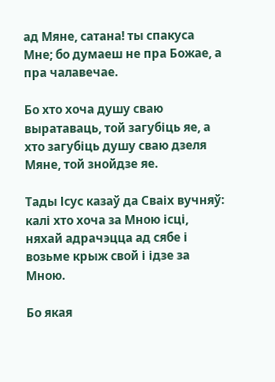ад Мяне, сатана! ты спакуса Мне; бо думаеш не пра Божае, а пра чалавечае.

Бо хто хоча душу сваю выратаваць, той загубіць яе, а хто загубіць душу сваю дзеля Мяне, той знойдзе яе.

Тады Ісус казаў да Сваіх вучняў: калі хто хоча за Мною ісці, няхай адрачэцца ад сябе і возьме крыж свой і ідзе за Мною.

Бо якая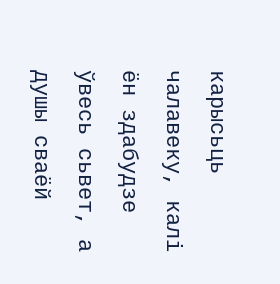карысьць чалавеку, калі ён здабудзе ўвесь сьвет, а душы сваёй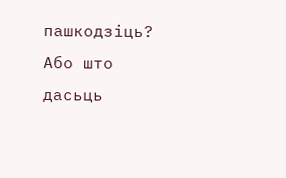пашкодзіць? Або што дасьць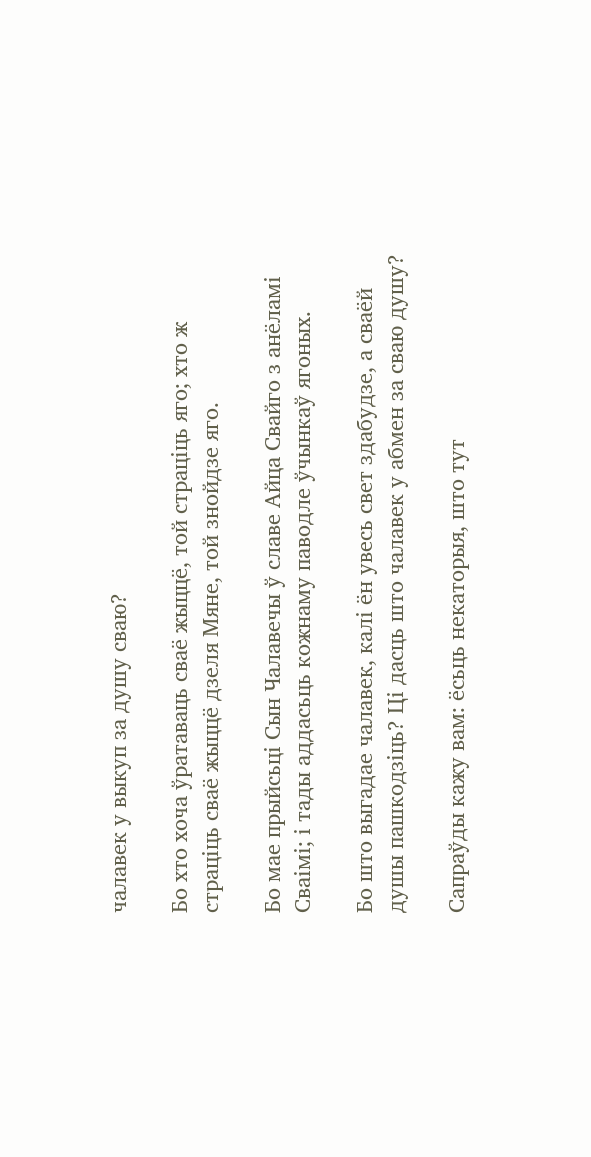чалавек у выкуп за душу сваю?

Бо хто хоча ўратаваць сваё жыццё, той страціць яго; хто ж страціць сваё жыццё дзеля Мяне, той знойдзе яго.

Бо мае прыйсьці Сын Чалавечы ў славе Айца Свайго з анёламі Сваімі; і тады аддасьць кожнаму паводле ўчынкаў ягоных.

Бо што выгадае чалавек, калі ён увесь свет здабудзе, а сваёй душы пашкодзіць? Ці дасць што чалавек у абмен за сваю душу?

Сапраўды кажу вам: ёсьць некаторыя, што тут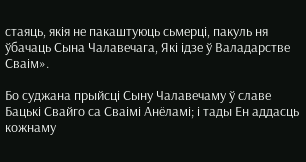стаяць, якія не пакаштуюць сьмерці, пакуль ня ўбачаць Сына Чалавечага, Які ідзе ў Валадарстве Сваім».

Бо суджана прыйсці Сыну Чалавечаму ў славе Бацькі Свайго са Сваімі Анёламі; і тады Ен аддасць кожнаму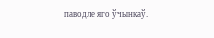паводле яго ўчынкаў.